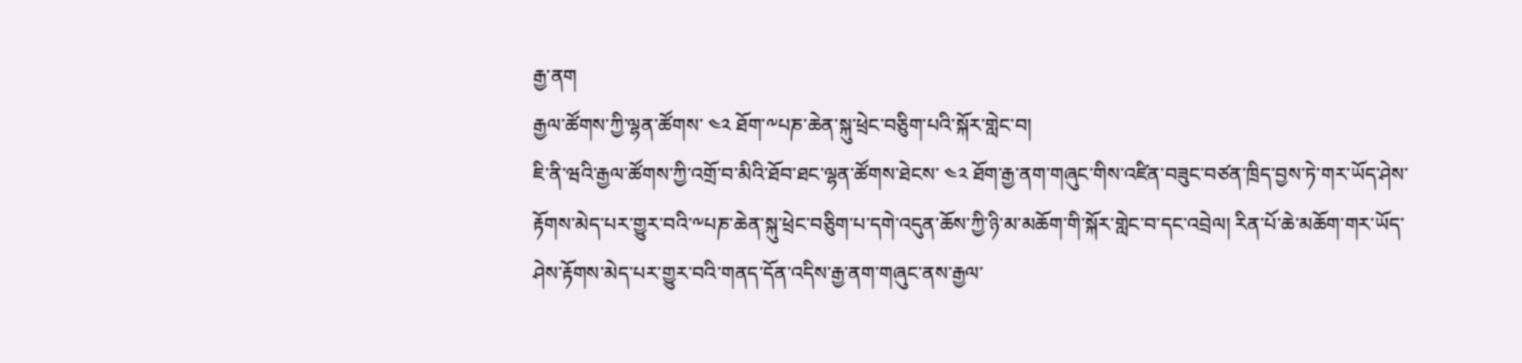རྒྱ་ནག
རྒྱལ་ཚོགས་ཀྱི་ལྷན་ཚོགས་ ༤༢ ཐོག་༸པཎ་ཆེན་སྐུ་ཕྲེང་བཅིུག་པའི་སྐོར་གླེང་བ།
ཇི་ནི་ཝའི་རྒྱལ་ཚོགས་ཀྱི་འགྲོ་བ་མིའི་ཐོབ་ཐང་ལྷན་ཚོགས་ཐེངས་ ༤༢ ཐོག་རྒྱ་ནག་གཞུང་གིས་འཛིན་བཟུང་བཙན་ཁྲིད་བྱས་ཏེ་གར་ཡོད་ཤེས་རྟོགས་མེད་པར་གྱུར་བའི་༸པཎ་ཆེན་སྐུ་ཕྲེང་བཅིུག་པ་དགེ་འདུན་ཆོས་ཀྱི་ཉི་མ་མཆོག་གི་སྐོར་གླེང་བ་དང་འབྲེལ། རིན་པོ་ཆེ་མཆོག་གར་ཡོད་ཤེས་རྟོགས་མེད་པར་གྱུར་བའི་གནད་དོན་འདིས་རྒྱ་ནག་གཞུང་ནས་རྒྱལ་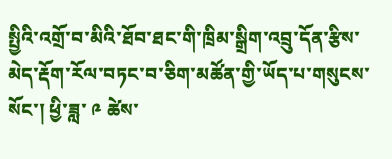སྤྱིའི་འགྲོ་བ་མིའི་ཐོབ་ཐང་གི་ཁྲིམ་སྒྲིག་འབྲུ་དོན་རྩིས་མེད་རྡོག་རོལ་བཏང་བ་ཅིག་མཚོན་གྱི་ཡོད་པ་གསུངས་སོང་། ཕྱི་ཟླ་ ༩ ཚེས་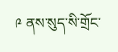༩ ནས་སུད་སི་གྲོང་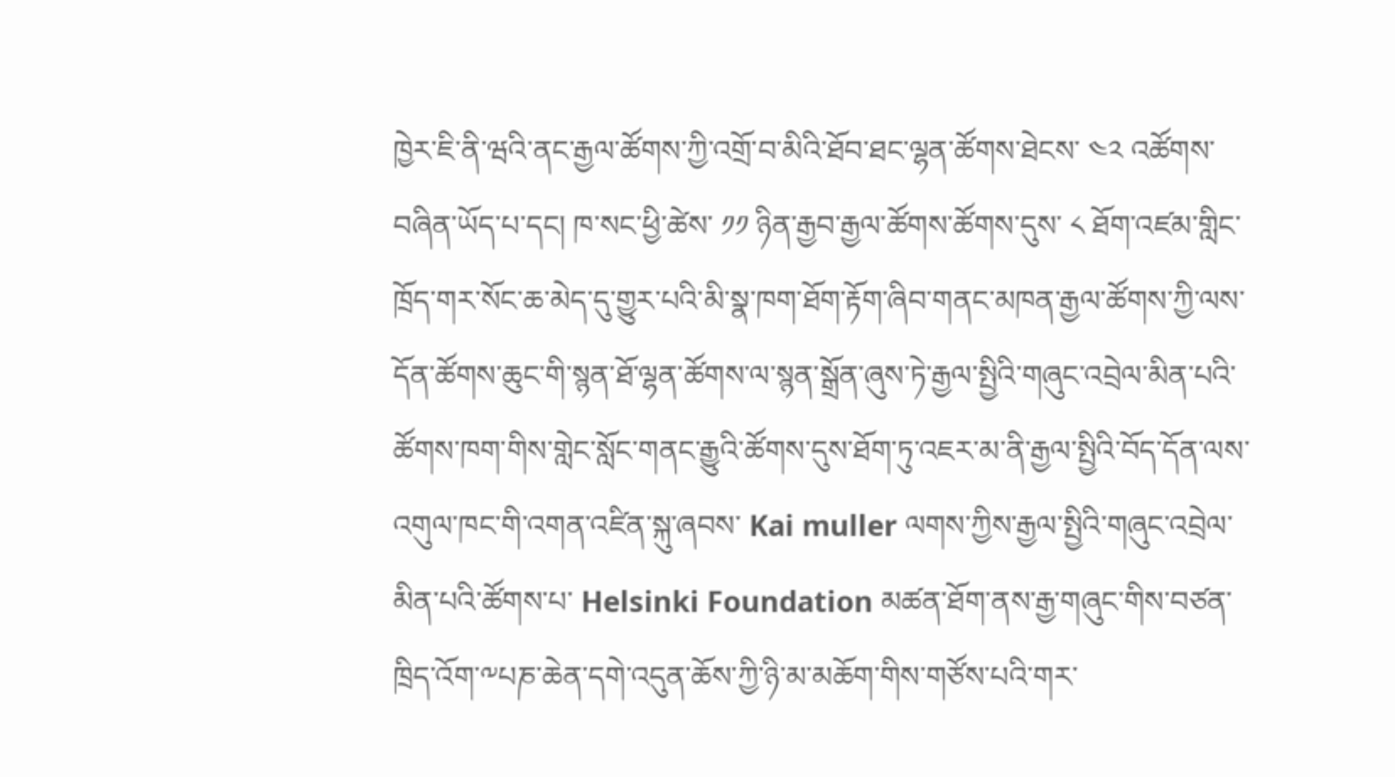ཁྱེར་ཇི་ནི་ཝའི་ནང་རྒྱལ་ཚོགས་ཀྱི་འགྲོ་བ་མིའི་ཐོབ་ཐང་ལྷན་ཚོགས་ཐེངས་ ༤༢ འཚོགས་བཞིན་ཡོད་པ་དང། ཁ་སང་ཕྱི་ཚེས་ ༡༡ ཉིན་རྒྱབ་རྒྱལ་ཚོགས་ཚོགས་དུས་ ༨ ཐོག་འཛམ་གླིང་ཁྲོད་གར་སོང་ཆ་མེད་དུ་གྱུར་པའི་མི་སྣ་ཁག་ཐོག་རྟོག་ཞིབ་གནང་མཁན་རྒྱལ་ཚོགས་ཀྱི་ལས་དོན་ཚོགས་ཆུང་གི་སྙན་ཐོ་ལྷན་ཚོགས་ལ་སྙན་སྒྲོན་ཞུས་ཏེ་རྒྱལ་སྤྱིའི་གཞུང་འབྲེལ་མིན་པའི་ཚོགས་ཁག་གིས་གླེང་སློང་གནང་རྒྱུའི་ཚོགས་དུས་ཐོག་ཏུ་འཇར་མ་ནི་རྒྱལ་སྤྱིའི་བོད་དོན་ལས་འགུལ་ཁང་གི་འགན་འཛིན་སྐུ་ཞབས་ Kai muller ལགས་ཀྱིས་རྒྱལ་སྤྱིའི་གཞུང་འབྲེལ་མིན་པའི་ཚོགས་པ་ Helsinki Foundation མཚན་ཐོག་ནས་རྒྱ་གཞུང་གིས་བཙན་ཁྲིད་འོག་༸པཎ་ཆེན་དགེ་འདུན་ཆོས་ཀྱི་ཉི་མ་མཆོག་གིས་གཙོས་པའི་གར་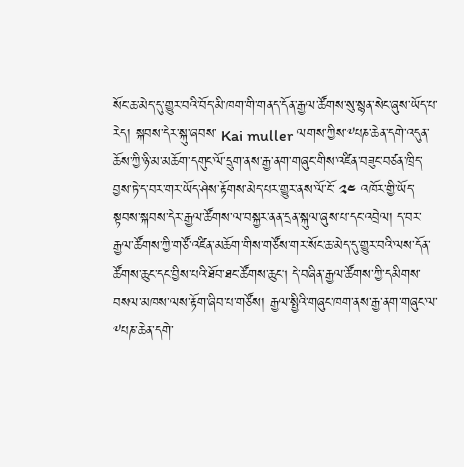སོང་ཆ་མེད་དུ་གྱུར་བའི་བོད་མི་ཁག་གི་གནད་དོན་རྒྱལ་ཚོགས་སུ་སྙན་སེང་ཞུས་ཡོད་པ་རེད། སྐབས་དེར་སྐུ་ཞབས་ Kai muller ལགས་ཀྱིས་༸པཎ་ཆེན་དགེ་འདུན་ཆོས་ཀྱི་ཉི་མ་མཆོག་དགུང་ལོ་དྲུག་ནས་རྒྱ་ནག་གཞུང་གིས་འཛིན་བཟུང་བཙན་ཁྲིད་བྱས་ཏེ་ད་བར་གར་ཡོད་ཤེས་རྟོགས་མེད་པར་གྱུར་ནས་ལོ་ངོ་ ༢༤ འཁོར་གྱི་ཡོད་སྟབས་སྐབས་དེར་རྒྱལ་ཚོགས་ལ་བསྐྱར་ནན་དྲན་སྐུལ་ཞུས་པ་དང་འབྲེལ། ད་བར་རྒྱལ་ཚོགས་ཀྱི་གཙོ་འཛིན་མཆོག་གིས་གཙོས་གར་སོང་ཆ་མེད་དུ་གྱུར་བའི་ལས་དོན་ཚོགས་ཆུང་དང་བྱིས་པའི་ཐོབ་ཐང་ཚོགས་ཆུང། དེ་བཞིན་རྒྱལ་ཚོགས་ཀྱི་དམིགས་བསལ་མཁས་ལས་རྟོག་ཞིབ་པ་གཙོས། རྒྱལ་སྤྱིའི་གཞུང་ཁག་ནས་རྒྱ་ནག་གཞུང་ལ་༸པཎ་ཆེན་དགེ་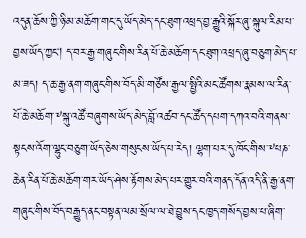འདུན་ཆོས་ཀྱི་ཉི་མ་མཆོག་གང་དུ་ཡོད་མེད་དང་ཐུག་འཕྲད་བྱ་རྒྱུའི་སྐོར་ཞུ་སྐུལ་རིམ་པ་བྱས་ཡོད་ཀྱང། ད་བར་རྒྱ་གཞུང་གིས་རིན་པོ་ཆེ་མཆོག་དང་ཐུག་འཕྲད་ཞུ་བཅུག་མེད་པ་མ་ཟད། ད་ཆ་རྒྱ་ནག་གཞུང་གིས་བོད་མི་གཙོས་རྒྱལ་སྤྱིའི་མང་ཚོགས་རྣམས་ལ་རིན་པོ་ཆེ་མཆོག་༸སྐུ་འཚོ་བཞུགས་ཡོད་མེད་བློ་འཚབ་དང་ཚོད་དཔག་དཀའ་བའི་གནས་སྟངས་འོག་ལྷུང་བཅུག་ཡོད་ཅེས་གསུངས་ཡོད་པ་རེད། ལྷག་པར་དུ་ཁོང་གིས་༸པཎ་ཆེན་རིན་པོ་ཆེ་མཆོག་གར་ཡོད་ཤེས་རྟོགས་མེད་པར་གྱུར་བའི་གནད་དོན་འདི་ནི་རྒྱ་ནག་གཞུང་གིས་བོད་བརྒྱུད་ནང་བསྟན་ལམ་སྲོལ་ལ་ཐེ་བྱུས་དང་ཁྱད་གསོད་བྱས་པ་ཞིག་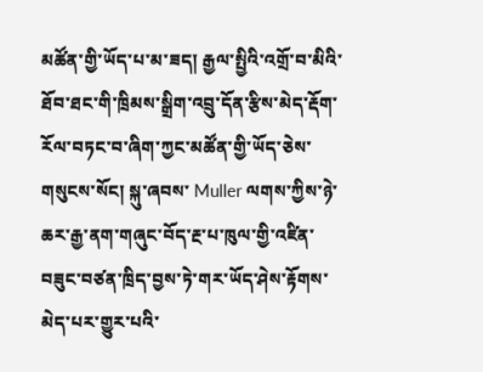མཚོན་གྱི་ཡོད་པ་མ་ཟད། རྒྱལ་སྤྱིའི་འགྲོ་བ་མིའི་ཐོབ་ཐང་གི་ཁྲིམས་སྒྲིག་འབྲུ་དོན་རྩིས་མེད་རྡོག་རོལ་བཏང་བ་ཞིག་ཀྱང་མཚོན་གྱི་ཡོད་ཅེས་གསུངས་སོང། སྐུ་ཞབས་ Muller ལགས་ཀྱིས་ཉེ་ཆར་རྒྱ་ནག་གཞུང་བོད་རྔ་པ་ཁུལ་གྱི་འཛིན་བཟུང་བཙན་ཁྲིད་བྱས་ཏེ་གར་ཡོད་ཤེས་རྟོགས་མེད་པར་གྱུར་པའི་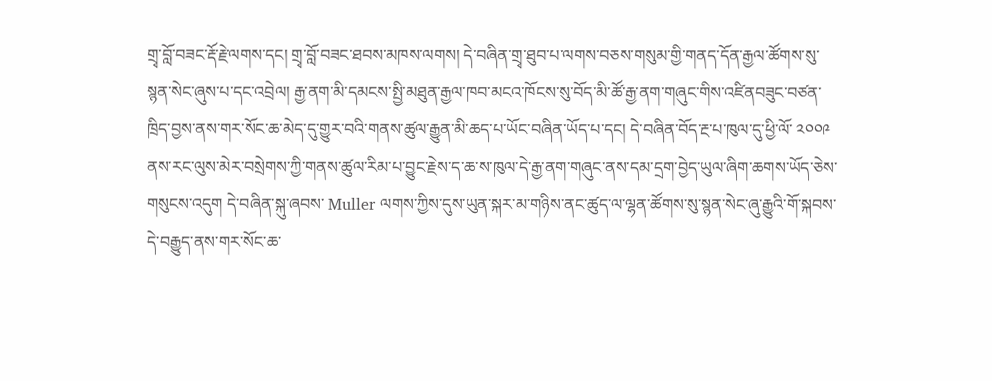གྲྭ་བློ་བཟང་རྡོ་རྗེ་ལགས་དང། གྲྭ་བློ་བཟང་ཐབས་མཁས་ལགས། དེ་བཞིན་གྲྭ་ཐུབ་པ་ལགས་བཅས་གསུམ་གྱི་གནད་དོན་རྒྱལ་ཚོགས་སུ་སྙན་སེང་ཞུས་པ་དང་འབྲེལ། རྒྱ་ནག་མི་དམངས་སྤྱི་མཐུན་རྒྱལ་ཁབ་མངའ་ཁོངས་སུ་བོད་མི་ཚོ་རྒྱ་ནག་གཞུང་གིས་འཛིནབཟུང་བཙན་ཁྲིད་བྱས་ནས་གར་སོང་ཆ་མེད་དུ་གྱུར་བའི་གནས་ཚུལ་རྒྱུན་མི་ཆད་པ་ཡོང་བཞིན་ཡོད་པ་དང། དེ་བཞིན་བོད་རྔ་པ་ཁུལ་དུ་ཕྱི་ལོ་ ༢༠༠༩ ནས་རང་ལུས་མེར་བསྲེགས་ཀྱི་གནས་ཚུལ་རིམ་པ་བྱུང་རྗེས་ད་ཆ་ས་ཁུལ་དེ་རྒྱ་ནག་གཞུང་ནས་དམ་དྲག་བྱེད་ཡུལ་ཞིག་ཆགས་ཡོད་ཅེས་གསུངས་འདུག དེ་བཞིན་སྐུ་ཞབས་ Muller ལགས་ཀྱིས་དུས་ཡུན་སྐར་མ་གཉིས་ནང་ཚུད་ལ་ལྷན་ཚོགས་སུ་སྙན་སེང་ཞུ་རྒྱུའི་གོ་སྐབས་དེ་བརྒྱུད་ནས་གར་སོང་ཆ་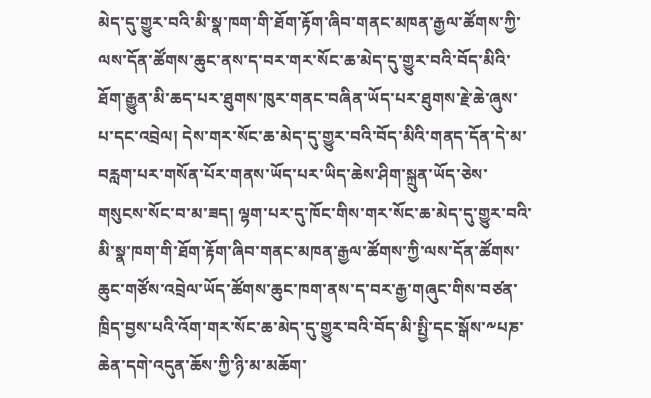མེད་དུ་གྱུར་བའི་མི་སྣ་ཁག་གི་ཐོག་རྟོག་ཞིབ་གནང་མཁན་རྒྱལ་ཚོགས་ཀྱི་ལས་དོན་ཚོགས་ཆུང་ནས་ད་བར་གར་སོང་ཆ་མེད་དུ་གྱུར་བའི་བོད་མིའི་ཐོག་རྒྱུན་མི་ཆད་པར་ཐུགས་ཁུར་གནང་བཞིན་ཡོད་པར་ཐུགས་རྗེ་ཆེ་ཞུས་པ་དང་འབྲེལ། དེས་གར་སོང་ཆ་མེད་དུ་གྱུར་བའི་བོད་མིའི་གནད་དོན་དེ་མ་བརླག་པར་གསོན་པོར་གནས་ཡོད་པར་ཡིད་ཆེས་ཤིག་སྐྲུན་ཡོད་ཅེས་གསུངས་སོང་བ་མ་ཟད། ལྷག་པར་དུ་ཁོང་གིས་གར་སོང་ཆ་མེད་དུ་གྱུར་བའི་མི་སྣ་ཁག་གི་ཐོག་རྟོག་ཞིབ་གནང་མཁན་རྒྱལ་ཚོགས་ཀྱི་ལས་དོན་ཚོགས་ཆུང་གཙོས་འབྲེལ་ཡོད་ཚོགས་ཆུང་ཁག་ནས་ད་བར་རྒྱ་གཞུང་གིས་བཙན་ཁྲིད་བྱས་པའི་འོག་གར་སོང་ཆ་མེད་དུ་གྱུར་བའི་བོད་མི་སྤྱི་དང་སྒོས་༸པཎ་ཆེན་དགེ་འདུན་ཆོས་ཀྱི་ཉི་མ་མཆོག་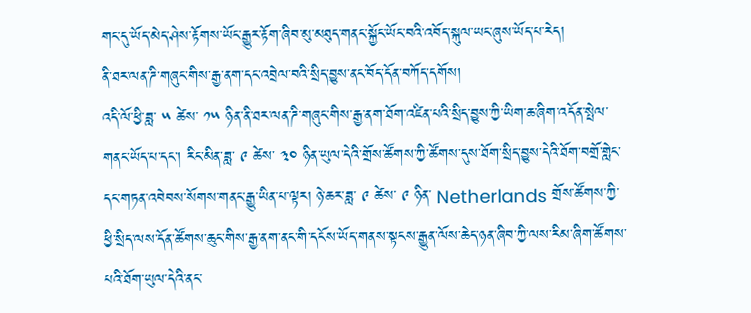གང་དུ་ཡོད་མེད་ཤེས་རྟོགས་ཡོང་རྒྱུར་རྟོག་ཞིབ་མུ་མཐུད་གནང་སྐྱོང་ཡོང་བའི་འབོད་སྐུལ་ཡང་ཞུས་ཡོད་པ་རེད།
ནི་ཐར་ལན་ཌི་གཞུང་གིས་རྒྱ་ནག་དང་འབྲེལ་བའི་སྲིད་བྱུས་ནང་བོད་དོན་བཀོད་དགོས།
འདི་ལོ་ཕྱི་ཟླ་ ༥ ཚེས་ ༡༥ ཉིན་ནི་ཐར་ལན་ཌི་གཞུང་གིས་རྒྱ་ནག་ཐོག་འཛིན་པའི་སྲིད་བྱུས་ཀྱི་ཡིག་ཆ་ཞིག་འདོན་སྤེལ་གནང་ཡོད་པ་དང་། རིང་མིན་ཟླ་ ༩ ཚེས་ ༣༠ ཉིན་ཡུལ་དེའི་གྲོས་ཚོགས་ཀྱི་ཚོགས་དུས་ཐོག་སྲིད་བྱུས་དེའི་ཐོག་བགྲོ་གླེང་དང་གཏན་འབེབས་སོགས་གནང་རྒྱུ་ཡིན་པ་ལྟར། ཉེ་ཆར་ཟླ་ ༩ ཚེས་ ༩ ཉིན་ Netherlands གྲོས་ཚོགས་ཀྱི་ཕྱི་སྲིད་ལས་དོན་ཚོགས་ཆུང་གིས་རྒྱ་ནག་ནང་གི་དངོས་ཡོད་གནས་སྟངས་རྒྱུན་ལོས་ཆེད་ཉན་ཞིབ་ཀྱི་ལས་རིམ་ཞིག་ཚོགས་པའི་ཐོག་ཡུལ་དེའི་ནང་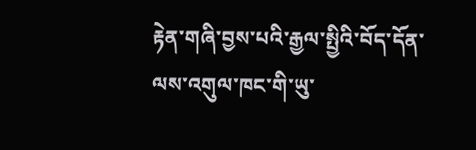རྟེན་གཞི་བྱས་པའི་རྒྱལ་སྤྱིའི་བོད་དོན་ལས་འགུལ་ཁང་གི་ཡུ་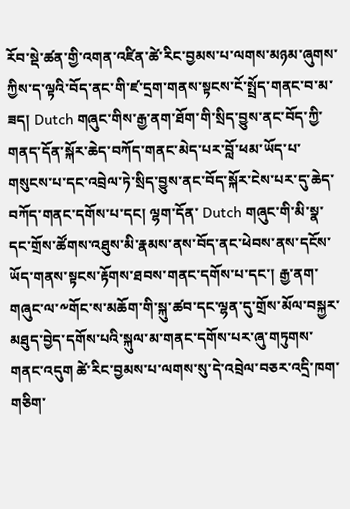རོབ་སྡེ་ཚན་གྱི་འགན་འཛིན་ཚེ་རིང་བྱམས་པ་ལགས་མཉམ་ཞུགས་ཀྱིས་ད་ལྟའི་བོད་ནང་གི་ཛ་དྲག་གནས་སྟངས་ངོ་སྤྲོད་གནང་བ་མ་ཟད། Dutch གཞུང་གིས་རྒྱ་ནག་ཐོག་གི་སྲིད་བྱུས་ནང་བོད་ཀྱི་གནད་དོན་སྐོར་ཆེད་བཀོད་གནང་མེད་པར་བློ་ཕམ་ཡོད་པ་གསུངས་པ་དང་འབྲེལ་ཏེ་སྲིད་བྱུས་ནང་བོད་སྐོར་ངེས་པར་དུ་ཆེད་བཀོད་གནང་དགོས་པ་དང། ལྷག་དོན་ Dutch གཞུང་གི་མི་སྣ་དང་གྲོས་ཚོགས་འཐུས་མི་རྣམས་ནས་བོད་ནང་ཕེབས་ནས་དངོས་ཡོད་གནས་སྟངས་རྟོགས་ཐབས་གནང་དགོས་པ་དང་། རྒྱ་ནག་གཞུང་ལ་༸གོང་ས་མཆོག་གི་སྐུ་ཚབ་དང་ལྷན་དུ་གྲོས་མོལ་བསྐྱར་མཐུད་བྱེད་དགོས་པའི་སྐུལ་མ་གནང་དགོས་པར་ཞུ་གཏུགས་གནང་འདུག ཚེ་རིང་བྱམས་པ་ལགས་སུ་དེ་འབྲེལ་བཅར་འདྲི་ཁག་གཅིག་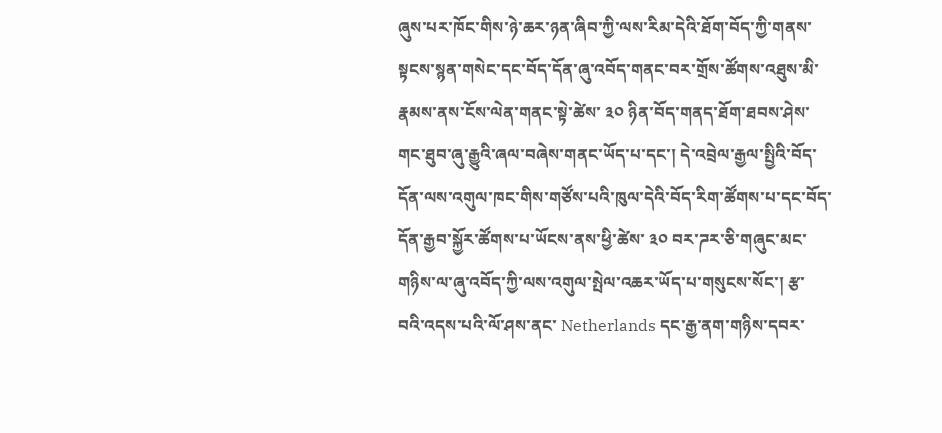ཞུས་པར་ཁོང་གིས་ཉེ་ཆར་ཉན་ཞིབ་ཀྱི་ལས་རིམ་དེའི་ཐོག་བོད་ཀྱི་གནས་སྟངས་སྙན་གསེང་དང་བོད་དོན་ཞུ་འབོད་གནང་བར་གྲོས་ཚོགས་འཐུས་མི་རྣམས་ནས་ངོས་ལེན་གནང་སྟེ་ཚེས་ ༣༠ ཉིན་བོད་གནད་ཐོག་ཐབས་ཤེས་གང་ཐུབ་ཞུ་རྒྱུའི་ཞལ་བཞེས་གནང་ཡོད་པ་དང་། དེ་འབྲེལ་རྒྱལ་སྤྱིའི་བོད་དོན་ལས་འགུལ་ཁང་གིས་གཙོས་པའི་ཁུལ་དེའི་བོད་རིག་ཚོགས་པ་དང་བོད་དོན་རྒྱབ་སྐྱོར་ཚོགས་པ་ཡོངས་ནས་ཕྱི་ཚེས་ ༣༠ བར་ཌར་ཅི་གཞུང་མང་གཉིས་ལ་ཞུ་འབོད་ཀྱི་ལས་འགུལ་སྤེལ་འཆར་ཡོད་པ་གསུངས་སོང་། རྩ་བའི་འདས་པའི་ལོ་ཤས་ནང་ Netherlands དང་རྒྱ་ནག་གཉིས་དབར་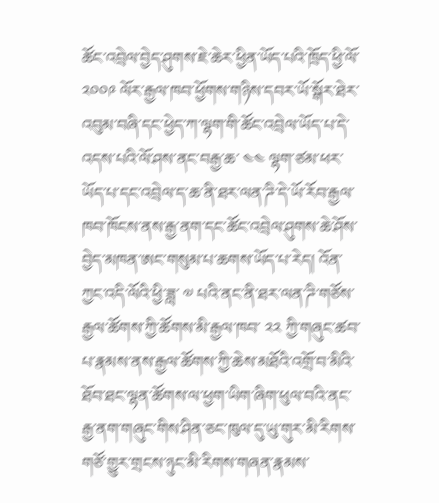ཚོང་འབྲེལ་བྱེད་ཤུགས་ཇེ་ཆེར་ཕྱིན་ཡོད་པའི་ཁྲོད་ཕྱི་ལོ་ ༢༠༠༩ ལོར་རྒྱལ་ཁབ་ཕྱོགས་གཉིས་དབར་ཡོ་སྒོར་ཐེར་འབུམ་བཞི་དང་ཕྱེད་ཀ་ལྷག་གི་ཚོང་འབྲེལ་ཡོད་པ་དེ་འདས་པའི་ལོ་ཤས་ནང་བརྒྱ་ཆ་ ༤༤ ལྷག་ཙམ་ཕར་ཡོད་པ་དང་འབྲེལ་ད་ཆ་ནི་ཐར་ལན་ཌི་དེ་ཡོ་རོབ་རྒྱལ་ཁབ་ཁོངས་ནས་རྒྱ་ནག་དང་ཚོང་འབྲེལ་ཤུགས་ཆེ་ཤོས་བྱེད་མཁན་ཨང་གསུམ་པ་ཆགས་ཡོད་པ་རེད། འོན་ཀྱང་འདི་ལོའི་ཕྱི་ཟླ་ ༧ པའི་ནང་ནི་ཐར་ལན་ཌི་གཙོས་ རྒྱལ་ཚོགས་ཀྱི་ཚོགས་མི་རྒྱལ་ཁབ་ ༢༢ ཀྱི་གཞུང་ཚབ་པ་རྣམས་ནས་རྒྱལ་ཚོགས་ཀྱི་ཆེས་མཐོའི་འགྲོ་བ་མིའི་ཐོབ་ཐང་ལྷན་ཚོགས་ལ་ཕྱག་ཡིག་ཞིག་ཕུལ་བའི་ནང་རྒྱ་ནག་གཞུང་གིས་ཤིན་ཅང་ཁུལ་དུ་ཡུ་གུར་མི་རིགས་གཙོ་གྱུར་གྲངས་ཉུང་མི་རིགས་གཞན་རྣམས་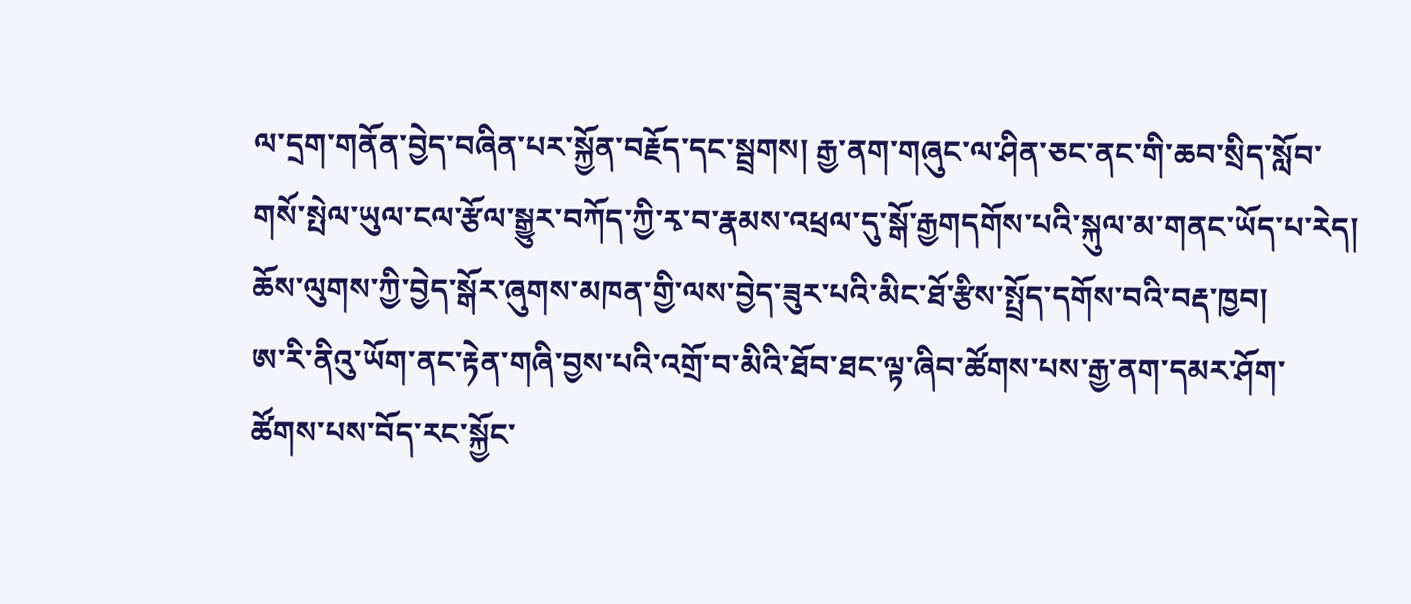ལ་དྲག་གནོན་བྱེད་བཞིན་པར་སྐྱོན་བརྗོད་དང་སྦྲགས། རྒྱ་ནག་གཞུང་ལ་ཤིན་ཅང་ནང་གི་ཆབ་སྲིད་སློབ་གསོ་སྤེལ་ཡུལ་ངལ་རྩོལ་སྒྱུར་བཀོད་ཀྱི་རྭ་བ་རྣམས་འཕྲལ་དུ་སྒོ་རྒྱགདགོས་པའི་སྐུལ་མ་གནང་ཡོད་པ་རེད།
ཆོས་ལུགས་ཀྱི་བྱེད་སྒོར་ཞུགས་མཁན་གྱི་ལས་བྱེད་ཟུར་པའི་མིང་ཐོ་རྩིས་སྤྲོད་དགོས་བའི་བརྡ་ཁྱབ།
ཨ་རི་ནིའུ་ཡོག་ནང་རྟེན་གཞི་བྱས་པའི་འགྲོ་བ་མིའི་ཐོབ་ཐང་ལྟ་ཞིབ་ཚོགས་པས་རྒྱ་ནག་དམར་ཤོག་ཚོགས་པས་བོད་རང་སྐྱོང་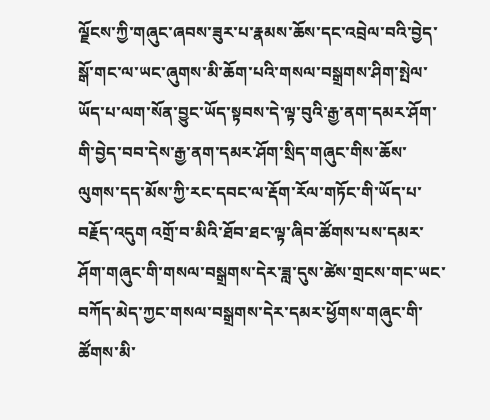ལྗོངས་ཀྱི་གཞུང་ཞབས་ཟུར་པ་རྣམས་ཆོས་དང་འབྲེལ་བའི་བྱེད་སྒོ་གང་ལ་ཡང་ཞུགས་མི་ཆོག་པའི་གསལ་བསྒྲགས་ཤིག་སྤེལ་ཡོད་པ་ལག་སོན་བྱུང་ཡོད་སྟབས་དེ་ལྟ་བུའི་རྒྱ་ནག་དམར་ཤོག་གི་བྱེད་བབ་དེས་རྒྱ་ནག་དམར་ཤོག་སྲིད་གཞུང་གིས་ཆོས་ལུགས་དད་མོས་ཀྱི་རང་དབང་ལ་རྡོག་རོལ་གཏོང་གི་ཡོད་པ་བརྗོད་འདུག འགྲོ་བ་མིའི་ཐོབ་ཐང་ལྟ་ཞིབ་ཚོགས་པས་དམར་ཤོག་གཞུང་གི་གསལ་བསྒྲགས་དེར་ཟླ་དུས་ཚེས་གྲངས་གང་ཡང་བཀོད་མེད་ཀྱང་གསལ་བསྒྲགས་དེར་དམར་ཕྱོགས་གཞུང་གི་ཚོགས་མི་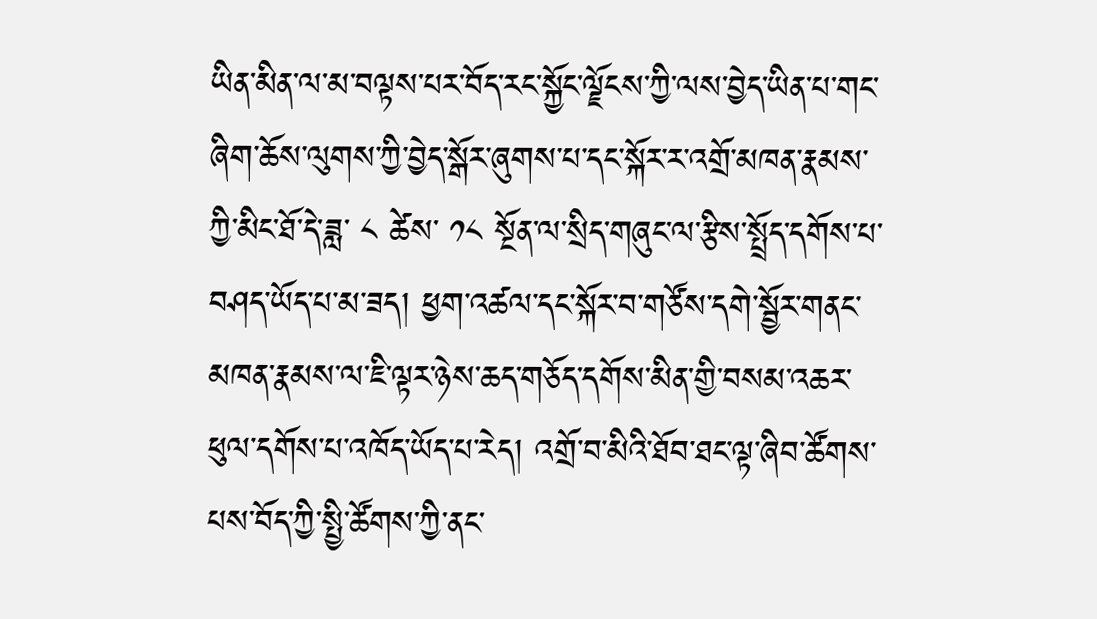ཡིན་མིན་ལ་མ་བལྟས་པར་བོད་རང་སྐྱོང་ལྗོངས་ཀྱི་ལས་བྱེད་ཡིན་པ་གང་ཞིག་ཆོས་ལུགས་ཀྱི་བྱེད་སྒོར་ཞུགས་པ་དང་སྐོར་ར་འགྲོ་མཁན་རྣམས་ཀྱི་མིང་ཐོ་དེ་ཟླ་ ༨ ཚེས་ ༡༨ སྔོན་ལ་སྲིད་གཞུང་ལ་རྩིས་སྤྲོད་དགོས་པ་བཤད་ཡོད་པ་མ་ཟད། ཕྱག་འཚལ་དང་སྐོར་བ་གཙོས་དགེ་སྦྱོར་གནང་མཁན་རྣམས་ལ་ཇི་ལྟར་ཉེས་ཆད་གཅོད་དགོས་མིན་གྱི་བསམ་འཆར་ཕུལ་དགོས་པ་འཁོད་ཡོད་པ་རེད། འགྲོ་བ་མིའི་ཐོབ་ཐང་ལྟ་ཞིབ་ཚོགས་པས་བོད་ཀྱི་སྤྱི་ཚོགས་ཀྱི་ནང་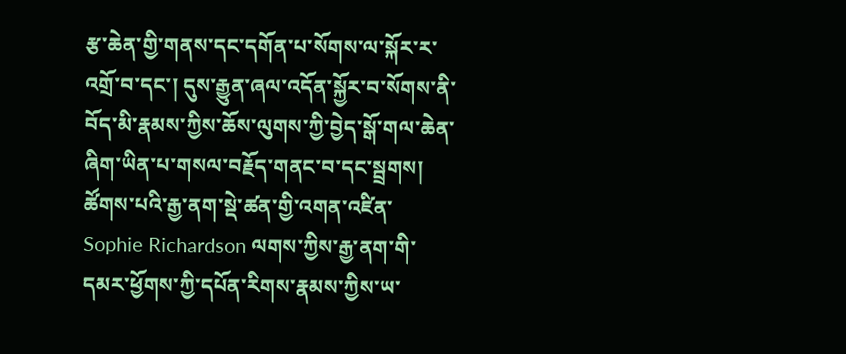རྩ་ཆེན་གྱི་གནས་དང་དགོན་པ་སོགས་ལ་སྐོར་ར་འགྲོ་བ་དང་། དུས་རྒྱུན་ཞལ་འདོན་སྐྱོར་བ་སོགས་ནི་བོད་མི་རྣམས་ཀྱིས་ཆོས་ལུགས་ཀྱི་བྱེད་སྒོ་གལ་ཆེན་ཞིག་ཡིན་པ་གསལ་བརྗོད་གནང་བ་དང་སྦྲགས།  ཚོགས་པའི་རྒྱ་ནག་སྡེ་ཚན་གྱི་འགན་འཛིན་ Sophie Richardson ལགས་ཀྱིས་རྒྱ་ནག་གི་དམར་ཕྱོགས་ཀྱི་དཔོན་རིགས་རྣམས་ཀྱིས་ཡ་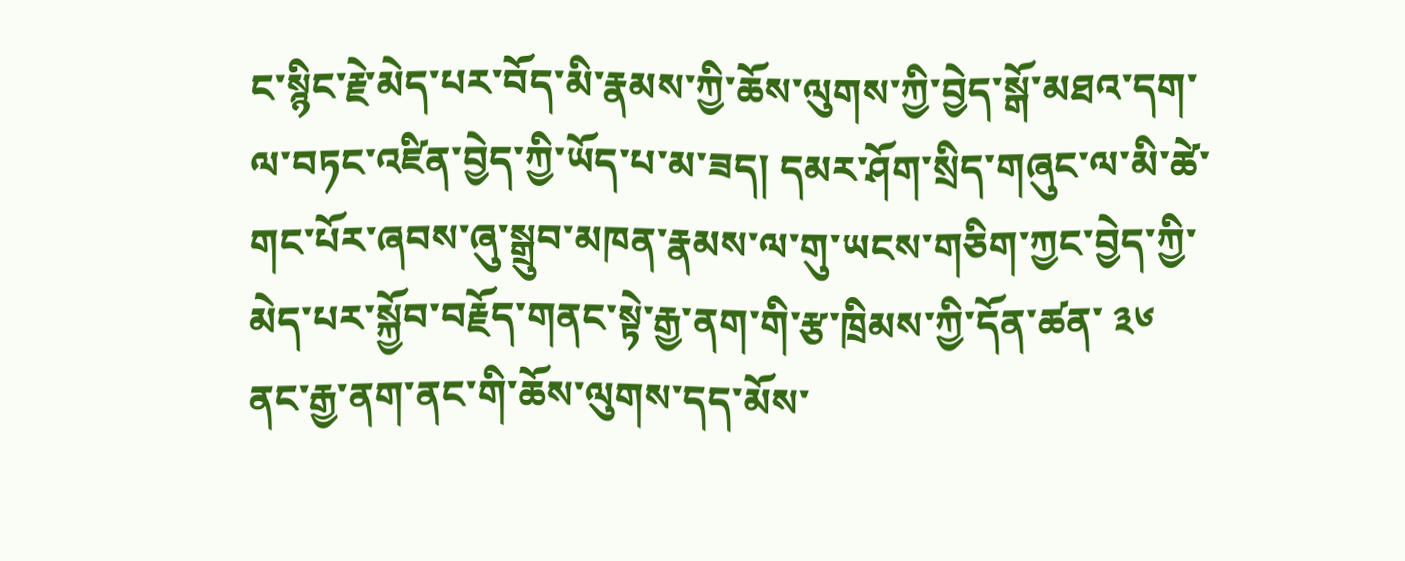ང་སྙིང་རྗེ་མེད་པར་བོད་མི་རྣམས་ཀྱི་ཆོས་ལུགས་ཀྱི་བྱེད་སྒོ་མཐའ་དག་ལ་བཏང་འཛིན་བྱེད་ཀྱི་ཡོད་པ་མ་ཟད། དམར་ཤོག་སྲིད་གཞུང་ལ་མི་ཚེ་གང་པོར་ཞབས་ཞུ་སྒྲུབ་མཁན་རྣམས་ལ་གུ་ཡངས་གཅིག་ཀྱང་བྱེད་ཀྱི་མེད་པར་སྐྱོབ་བརྗོད་གནང་སྟེ་རྒྱ་ནག་གི་རྩ་ཁྲིམས་ཀྱི་དོན་ཚན་ ༣༦ ནང་རྒྱ་ནག་ནང་གི་ཆོས་ལུགས་དད་མོས་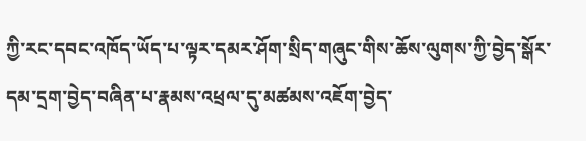ཀྱི་རང་དབང་འཁོད་ཡོད་པ་ལྟར་དམར་ཤོག་སྲིད་གཞུང་གིས་ཆོས་ལུགས་ཀྱི་བྱེད་སྒོར་དམ་དྲག་བྱེད་བཞིན་པ་རྣམས་འཕྲལ་དུ་མཚམས་འཇོག་བྱེད་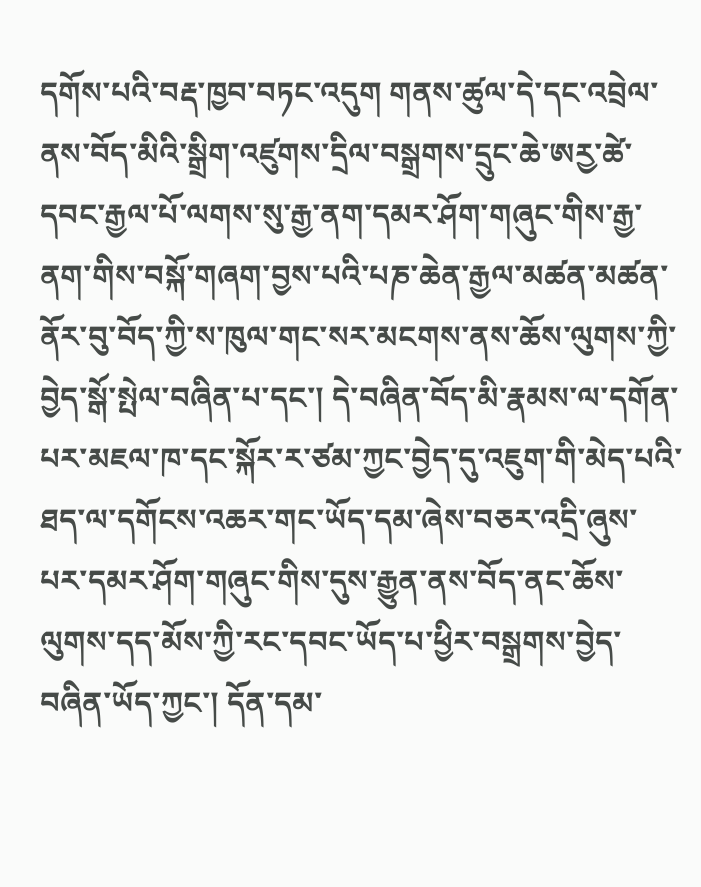དགོས་པའི་བརྡ་ཁྱབ་བཏང་འདུག གནས་ཚུལ་དེ་དང་འབྲེལ་ནས་བོད་མིའི་སྒྲིག་འཛུགས་དྲིལ་བསྒྲགས་དྲུང་ཆེ་ཨརྱ་ཚེ་དབང་རྒྱལ་པོ་ལགས་སུ་རྒྱ་ནག་དམར་ཤོག་གཞུང་གིས་རྒྱ་ནག་གིས་བསྐོ་གཞག་བྱས་པའི་པཎ་ཆེན་རྒྱལ་མཚན་མཚན་ནོར་བུ་བོད་ཀྱི་ས་ཁུལ་གང་སར་མངགས་ནས་ཆོས་ལུགས་ཀྱི་བྱེད་སྒོ་སྤེལ་བཞིན་པ་དང་། དེ་བཞིན་བོད་མི་རྣམས་ལ་དགོན་པར་མཇལ་ཁ་དང་སྐོར་ར་ཙམ་ཀྱང་བྱེད་དུ་འཇུག་གི་མེད་པའི་ཐད་ལ་དགོངས་འཆར་གང་ཡོད་དམ་ཞེས་བཅར་འདྲི་ཞུས་པར་དམར་ཤོག་གཞུང་གིས་དུས་རྒྱུན་ནས་བོད་ནང་ཆོས་ལུགས་དད་མོས་ཀྱི་རང་དབང་ཡོད་པ་ཕྱིར་བསྒྲགས་བྱེད་བཞིན་ཡོད་ཀྱང་། དོན་དམ་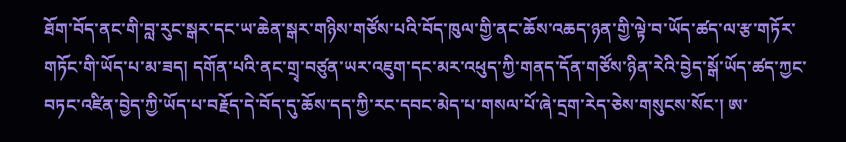ཐོག་བོད་ནང་གི་བླ་རུང་སྒར་དང་ཡ་ཆེན་སྒར་གཉིས་གཙོས་པའི་བོད་ཁུལ་གྱི་ནང་ཆོས་འཆད་ཉན་གྱི་ལྟེ་བ་ཡོད་ཚད་ལ་རྩ་གཏོར་གཏོང་གི་ཡོད་པ་མ་ཟད། དགོན་པའི་ནང་གྲྭ་བཙུན་ཡར་འཇུག་དང་མར་འཕུད་ཀྱི་གནད་དོན་གཙོས་ཉིན་རེའི་བྱེད་སྒོ་ཡོད་ཚད་ཀྱང་བཏང་འཛིན་བྱེད་ཀྱི་ཡོད་པ་བརྗོད་དེ་བོད་དུ་ཆོས་དད་ཀྱི་རང་དབང་མེད་པ་གསལ་པོ་ཞེ་དྲག་རེད་ཅེས་གསུངས་སོང་། ཨ་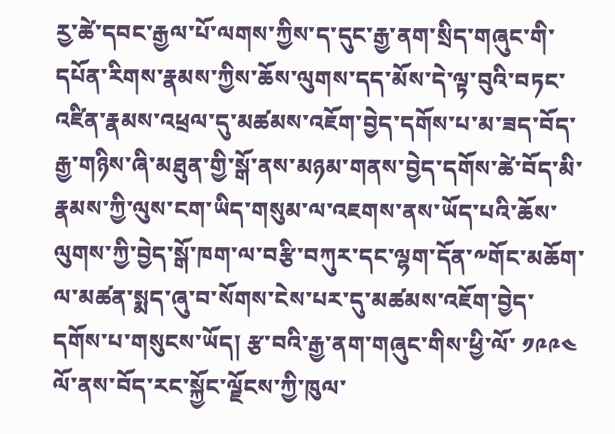རྱ་ཚེ་དབང་རྒྱལ་པོ་ལགས་ཀྱིས་ད་དུང་རྒྱ་ནག་སྲིད་གཞུང་གི་དཔོན་རིགས་རྣམས་ཀྱིས་ཆོས་ལུགས་དད་མོས་དེ་ལྟ་བུའི་བཏང་འཛིན་རྣམས་འཕྲལ་དུ་མཚམས་འཇོག་བྱེད་དགོས་པ་མ་ཟད་བོད་རྒྱ་གཉིས་ཞི་མཐུན་གྱི་སྒོ་ནས་མཉམ་གནས་བྱེད་དགོས་ཚེ་བོད་མི་རྣམས་ཀྱི་ལུས་ངག་ཡིད་གསུམ་ལ་འཇགས་ནས་ཡོད་པའི་ཆོས་ལུགས་ཀྱི་བྱེད་སྒོ་ཁག་ལ་བརྩི་བཀུར་དང་ལྷག་དོན་༸གོང་མཆོག་ལ་མཚན་སྨད་ཞུ་བ་སོགས་ངེས་པར་དུ་མཚམས་འཇོག་བྱེད་དགོས་པ་གསུངས་ཡོད། རྩ་བའི་རྒྱ་ནག་གཞུང་གིས་ཕྱི་ལོ་ ༡༩༩༤ ལོ་ནས་བོད་རང་སྐྱོང་ལྗོངས་ཀྱི་ཁུལ་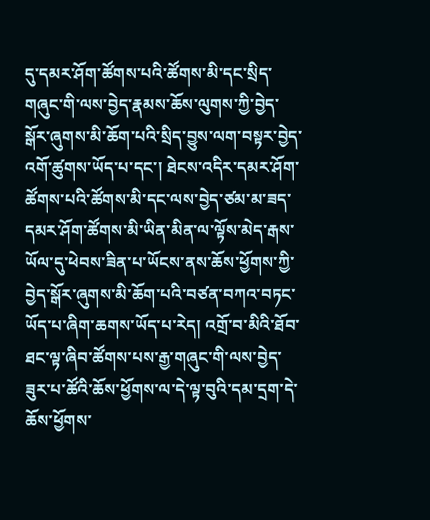དུ་དམར་ཤོག་ཚོགས་པའི་ཚོགས་མི་དང་སྲིད་གཞུང་གི་ལས་བྱེད་རྣམས་ཆོས་ལུགས་ཀྱི་བྱེད་སྒོར་ཞུགས་མི་ཆོག་པའི་སྲིད་བྱུས་ལག་བསྟར་བྱེད་འགོ་ཚུགས་ཡོད་པ་དང་། ཐེངས་འདིར་དམར་ཤོག་ཚོགས་པའི་ཚོགས་མི་དང་ལས་བྱེད་ཙམ་མ་ཟད་དམར་ཤོག་ཚོགས་མི་ཡིན་མིན་ལ་ལྟོས་མེད་རྒས་ཡོལ་དུ་ཕེབས་ཟིན་པ་ཡོངས་ནས་ཆོས་ཕྱོགས་ཀྱི་བྱེད་སྒོར་ཞུགས་མི་ཆོག་པའི་བཙན་བཀའ་བཏང་ཡོད་པ་ཞིག་ཆགས་ཡོད་པ་རེད། འགྲོ་བ་མིའི་ཐོབ་ཐང་ལྟ་ཞིབ་ཚོགས་པས་རྒྱ་གཞུང་གི་ལས་བྱེད་ཟུར་པ་ཚོའི་ཆོས་ཕྱོགས་ལ་དེ་ལྟ་བུའི་དམ་དྲག་དེ་ཆོས་ཕྱོགས་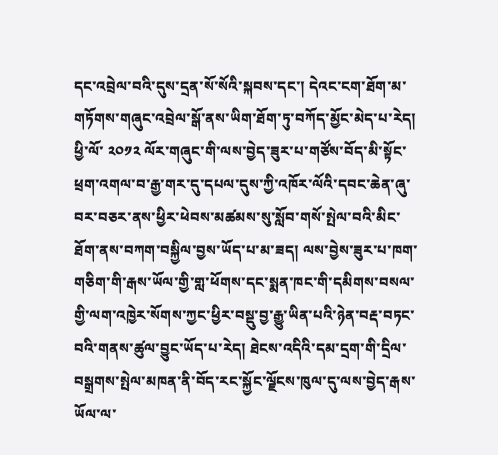དང་འབྲེལ་བའི་དུས་དྲན་སོ་སོའི་སྐབས་དང་། དེའང་ངག་ཐོག་མ་གཏོགས་གཞུང་འབྲེལ་སྒོ་ནས་ཡིག་ཐོག་ཏུ་བཀོད་མྱོང་མེད་པ་རེད། ཕྱི་ལོ་ ༢༠༡༢ ལོར་གཞུང་གི་ལས་བྱེད་ཟུར་པ་གཙོས་བོད་མི་སྟོང་ཕྲག་འགལ་བ་རྒྱ་གར་དུ་དཔལ་དུས་ཀྱི་འཁོར་ལོའི་དབང་ཆེན་ཞུ་བར་བཅར་ནས་ཕྱིར་ཕེབས་མཚམས་སུ་སློབ་གསོ་སྤེལ་བའི་མིང་ཐོག་ནས་བཀག་བསྐྱིལ་བྱས་ཡོད་པ་མ་ཟད། ལས་བྱེས་ཟུར་པ་ཁག་གཅིག་གི་རྒས་ཡོལ་གྱི་གླ་ཕོགས་དང་སྨན་ཁང་གི་དམིགས་བསལ་གྱི་ལག་འཁྱེར་སོགས་ཀྱང་ཕྱིར་བསྡུ་བྱ་རྒྱུ་ཡིན་པའི་ཉེན་བརྡ་བཏང་བའི་གནས་ཚུལ་བྱུང་ཡོད་པ་རེད། ཐེངས་འདིའི་དམ་དྲག་གི་དྲིལ་བསྒྲགས་སྤེལ་མཁན་ནི་བོད་རང་སྐྱོང་ལྗོངས་ཁུལ་དུ་ལས་བྱེད་རྒས་ཡོལ་ལ་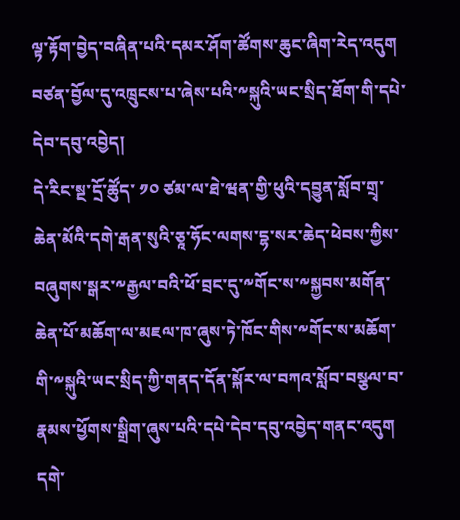ལྟ་རྟོག་བྱེད་བཞིན་པའི་དམར་ཤོག་ཚོགས་ཆུང་ཞིག་རེད་འདུག
བཙན་བྱོལ་དུ་འཁྲུངས་པ་ཞེས་པའི་༸སྐུའི་ཡང་སྲིད་ཐོག་གི་དཔེ་དེབ་དབུ་འབྱེད།
དེ་རིང་སྔ་དྲོ་ཚོུད་ ༡༠ ཙམ་ལ་ཐེ་ཝན་གྱི་ཕུའི་དབྱུན་སློབ་གྲྭ་ཆེན་མོའི་དགེ་རྒན་སུའི་ཅཱ་ཧོང་ལགས་དྷ་སར་ཆེད་ཕེབས་ཀྱིས་བཞུགས་སྒར་༸རྒྱལ་བའི་ཕོ་བྲང་དུ་༸གོང་ས་༸སྐྱབས་མགོན་ཆེན་པོ་མཆོག་ལ་མཇལ་ཁ་ཞུས་ཏེ་ཁོང་གིས་༸གོང་ས་མཆོག་གི་༸སྐུའི་ཡང་སྲིད་ཀྱི་གནད་དོན་སྐོར་ལ་བཀའ་སློབ་བསྩལ་བ་རྣམས་ཕྱོགས་སྒྲིག་ཞུས་པའི་དཔེ་དེབ་དབུ་འབྱེད་གནང་འདུག དགེ་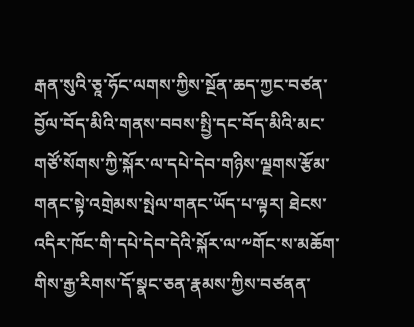རྒན་སུའི་ཅཱ་ཧོང་ལགས་ཀྱིས་སྔོན་ཆད་ཀྱང་བཙན་བྱོལ་བོད་མིའི་གནས་བབས་སྤྱི་དང་བོད་མིའི་མང་གཙོ་སོགས་ཀྱི་སྐོར་ལ་དཔེ་དེབ་གཉིས་ལྗགས་རྩོམ་གནང་སྟེ་འགྲེམས་སྤེལ་གནང་ཡོད་པ་ལྟར། ཐེངས་འདིར་ཁོང་གི་དཔེ་དེབ་དེའི་སྐོར་ལ་༸གོང་ས་མཆོག་གིས་རྒྱ་རིགས་དོ་སྣང་ཅན་རྣམས་ཀྱིས་བཙནན་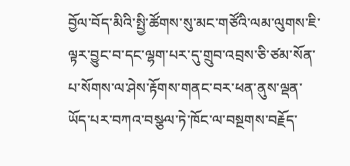བྱོལ་བོད་མིའི་སྤྱི་ཚོགས་སུ་མང་གཙོའི་ལམ་ལུགས་ཇི་ལྟར་བྱུང་བ་དང་ལྷག་པར་དུ་གྲུབ་འབྲས་ཅི་ཙམ་སོན་པ་སོགས་ལ་ཤེས་རྟོགས་གནང་བར་ཕན་ནུས་ལྡན་ཡོད་པར་བཀའ་བསྩལ་ཏེ་ཁོང་ལ་བསྔགས་བརྗོད་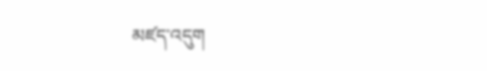མཛད་འདུག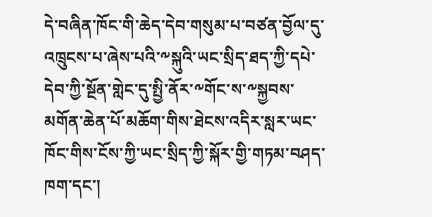དེ་བཞིན་ཁོང་གི་ཆེད་དེབ་གསུམ་པ་བཙན་བྱོལ་དུ་འཁྲུངས་པ་ཞེས་པའི་༸སྐུའི་ཡང་སྲིད་ཐད་ཀྱི་དཔེ་དེབ་ཀྱི་སྔོན་གླེང་དུ་སྤྱི་ནོར་༸གོང་ས་༸སྐྱབས་མགོན་ཆེན་པོ་མཆོག་གིས་ཐེངས་འདིར་སླར་ཡང་ཁོང་གིས་ངོས་ཀྱི་ཡང་སྲིད་ཀྱི་སྐོར་གྱི་གཏམ་བཤད་ཁག་དང་།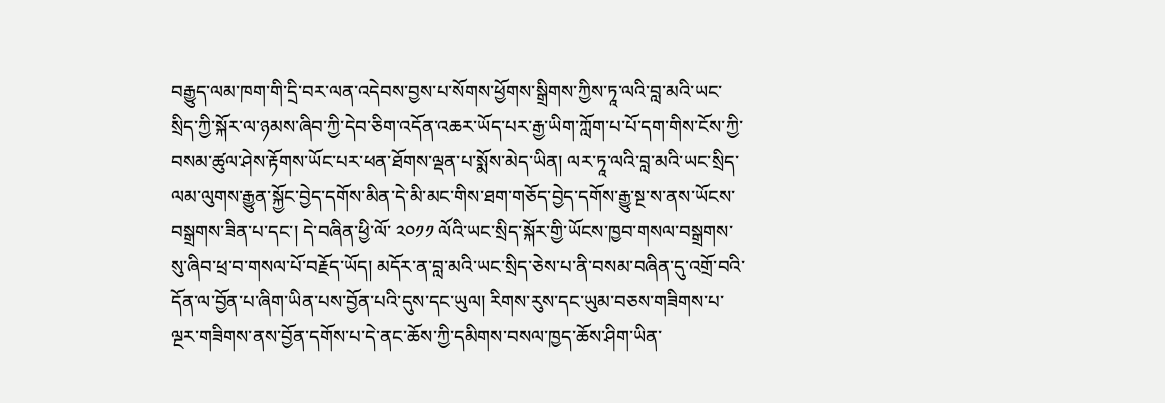བརྒྱུད་ལམ་ཁག་གི་དྲི་བར་ལན་འདེབས་བྱས་པ་སོགས་ཕྱོགས་སྒྲིགས་ཀྱིས་ཏཱ་ལའི་བླ་མའི་ཡང་སྲིད་ཀྱི་སྐོར་ལ་ཉམས་ཞིབ་ཀྱི་དེབ་ཅིག་འདོན་འཆར་ཡོད་པར་རྒྱ་ཡིག་ཀློག་པ་པོ་དག་གིས་ངོས་ཀྱི་བསམ་ཚུལ་ཤེས་རྟོགས་ཡོང་པར་ཕན་ཐོགས་ལྡན་པ་སྨོས་མེད་ཡིན། ལར་ཏཱ་ལའི་བླ་མའི་ཡང་སྲིད་ལམ་ལུགས་རྒྱུན་སྐྱོང་བྱེད་དགོས་མིན་དེ་མི་མང་གིས་ཐག་གཅོད་བྱེད་དགོས་རྒྱུ་སྔ་ས་ནས་ཡོངས་བསྒྲགས་ཟིན་པ་དང་། དེ་བཞིན་ཕྱི་ལོ་ ༢༠༡༡ ལོའི་ཡང་སྲིད་སྐོར་གྱི་ཡོངས་ཁྱབ་གསལ་བསྒྲགས་སུ་ཞིབ་ཕྲ་བ་གསལ་པོ་བརྗོད་ཡོད། མདོར་ན་བླ་མའི་ཡང་སྲིད་ཅེས་པ་ནི་བསམ་བཞིན་དུ་འགྲོ་བའི་དོན་ལ་བྱོན་པ་ཞིག་ཡིན་པས་བྱོན་པའི་དུས་དང་ཡུལ། རིགས་རུས་དང་ཡུམ་བཅས་གཟིགས་པ་ལྔར་གཟིགས་ནས་བྱོན་དགོས་པ་དེ་ནང་ཆོས་ཀྱི་དམིགས་བསལ་ཁྱད་ཆོས་ཤིག་ཡིན་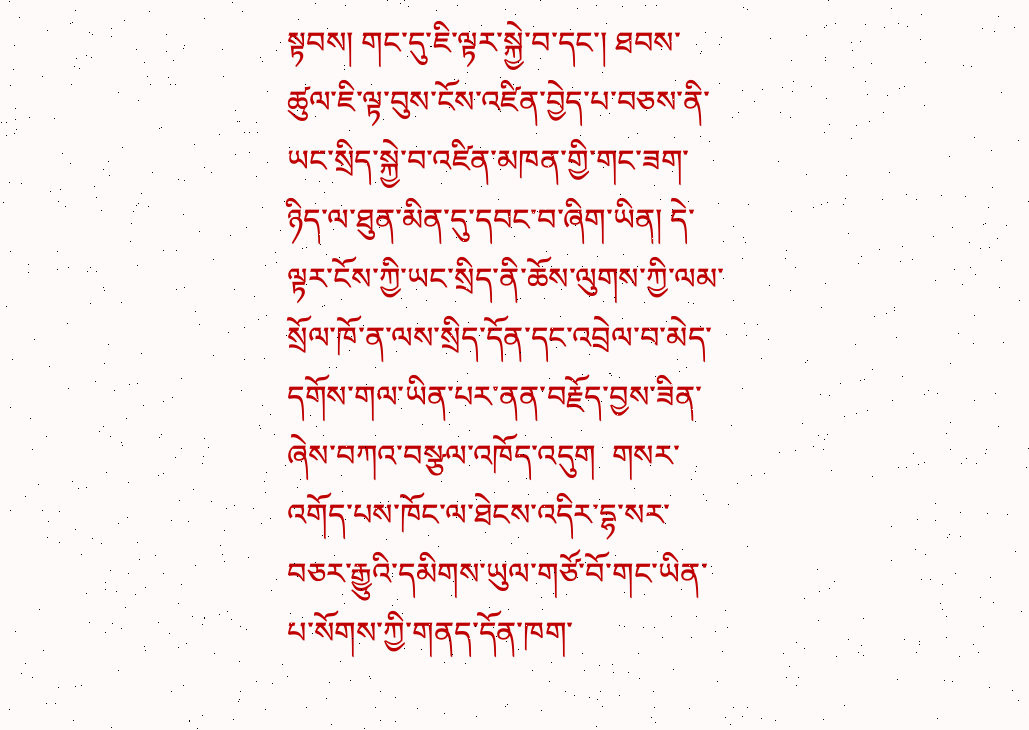སྟབས། གང་དུ་ཇི་ལྟར་སྐྱེ་བ་དང་། ཐབས་ཚུལ་ཇི་ལྟ་བུས་ངོས་འཛིན་བྱེད་པ་བཅས་ནི་ཡང་སྲིད་སྐྱེ་བ་འཛིན་མཁན་གྱི་གང་ཟག་ཉིད་ལ་ཐུན་མིན་དུ་དབང་བ་ཞིག་ཡིན། དེ་ལྟར་ངོས་ཀྱི་ཡང་སྲིད་ནི་ཆོས་ལུགས་ཀྱི་ལམ་སྲོལ་ཁོ་ན་ལས་སྲིད་དོན་དང་འབྲེལ་བ་མེད་དགོས་གལ་ཡིན་པར་ནན་བརྗོད་བྱས་ཟིན་ཞེས་བཀའ་བསྩལ་འཁོད་འདུག  གསར་འགོད་པས་ཁོང་ལ་ཐེངས་འདིར་དྷ་སར་བཅར་རྒྱུའི་དམིགས་ཡུལ་གཙོ་བོ་གང་ཡིན་པ་སོགས་ཀྱི་གནད་དོན་ཁག་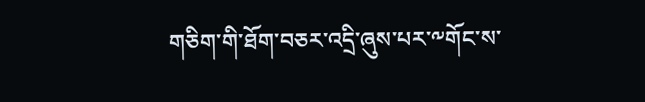གཅིག་གི་ཐོག་བཅར་འདྲི་ཞུས་པར་༸གོང་ས་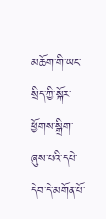མཆོག་གི་ཡང་སྲིད་ཀྱི་སྐོར་ཕྱོགས་སྒྲིག་ཞུས་པའི་དཔེ་དེབ་དེ་མགོན་པོ་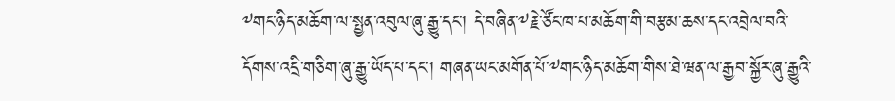༸གང་ཉིད་མཆོག་ལ་སྤྱན་འབུལ་ཞུ་རྒྱུ་དང་། དེ་བཞིན་༸རྗེ་ཙོང་ཁ་པ་མཆོག་གི་བརྩམ་ཆས་དང་འབྲེལ་བའི་དོགས་འདྲི་གཅིག་ཞུ་རྒྱུ་ཡོད་པ་དང་། གཞན་ཡང་མགོན་པོ་༸གང་ཉིད་མཆོག་གིས་ཐེ་ཝན་ལ་རྒྱབ་སྐྱོར་ཞུ་རྒྱུའི་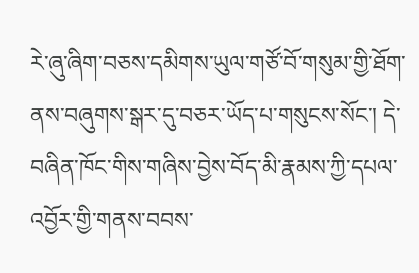རེ་ཞུ་ཞིག་བཅས་དམིགས་ཡུལ་གཙོ་བོ་གསུམ་གྱི་ཐོག་ནས་བཞུགས་སྒར་དུ་བཅར་ཡོད་པ་གསུངས་སོང་། དེ་བཞིན་ཁོང་གིས་གཞིས་བྱེས་བོད་མི་རྣམས་ཀྱི་དཔལ་འབྱོར་གྱི་གནས་བབས་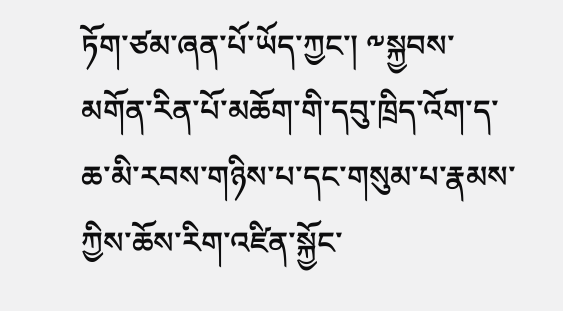ཏོག་ཙམ་ཞན་པོ་ཡོད་ཀྱང་། ༸སྐྱབས་མགོན་རིན་པོ་མཆོག་གི་དབུ་ཁྲིད་འོག་ད་ཆ་མི་རབས་གཉིས་པ་དང་གསུམ་པ་རྣམས་ཀྱིས་ཆོས་རིག་འཛིན་སྐྱོང་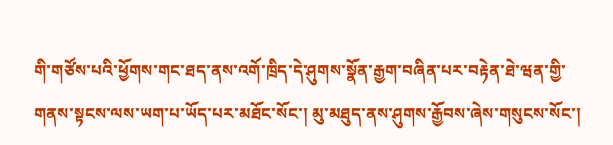གི་གཙོས་པའི་ཕྱོགས་གང་ཐད་ནས་འགོ་ཁྲིད་དེ་ཤུགས་སྣོན་རྒྱག་བཞིན་པར་བརྟེན་ཐེ་ཝན་གྱི་གནས་སྟངས་ལས་ཡག་པ་ཡོད་པར་མཐོང་སོང་། མུ་མཐུད་ནས་ཤུགས་རྒྱོབས་ཞེས་གསུངས་སོང་།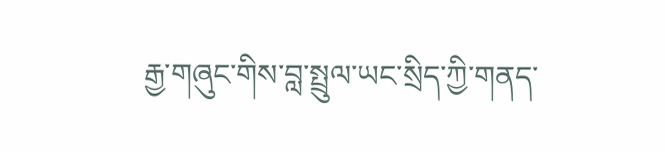རྒྱ་གཞུང་གིས་བླ་སྤྲུལ་ཡང་སྲིད་ཀྱི་གནད་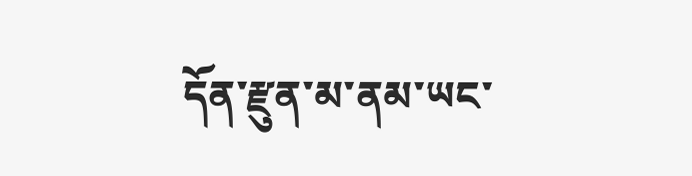དོན་རྫུན་མ་ནམ་ཡང་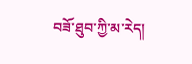བཟོ་ཐུབ་ཀྱི་མ་རེད།